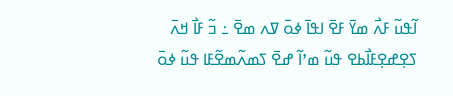ߊ߬ߟߎ߬ ߓߍ߯ ߘߌ߫ ߓߐ߫ ߊߟߊ߫ ߦߋ߫ ߜߍ ߘߐ߫ ߸ ߏ߬ ߓߊ߯ ߞߍ߫ ߖߐ߲ߝߐ߲ߓߊ߯ߕߐ ߟߎ߬ ߘߴߊ߬ ߝߐ߫ ߖߘߍ߬ߘߐ߬ߓߊ ߟߎ߬ ߦߋ߫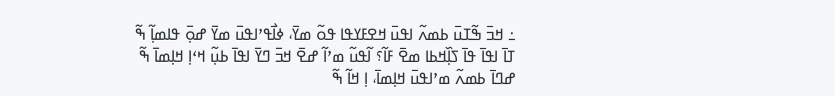߸ ߞߏ߫ ߒ߬ߠߎ߫ ߕߘߍ߬ ߊߟߎ߫ ߞߐߓߌߟߊ ߟߋ߬ ߘߌ߫، ߦߊ߯ߟߴߊߟߎ߫ ߘߌ߫ ߝߋ߲߫ ߟߊߘߊ߲߬ ߒ߬ ߠߊ߫ ߊߟߊ߫ ߟߊ߫ ߖߊ߲߰ߞߕߊ ߘߐ߫ ߓߊ߬؟ ߊ߬ߟߎ߬ ߘߴߊ߬ ߝߐ߫ ߞߏ߫ ߣߌ߫ ߊߟߊ߫ ߕߎ߲߬ ߞߵߊ߲ ߞߊ߲ߘߊ߫ ߒ߬ ߝߣߊ߫ ߕߘߍ߬ ߘߴߊߟߎ߫ ߞߊ߲ߘߊ߫، ߊ߲ ߞߊ߬ ߒ߬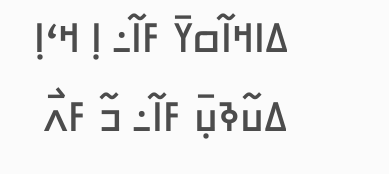ߡߊߞߊ߬ߛߌ߫ ߓߊ߬߸ ߊ߲ ߞߵߊ߲ ߡߎ߬ߢߎ߲߫ ߓߊ߬߸ ߏ߬ ߓߍ߯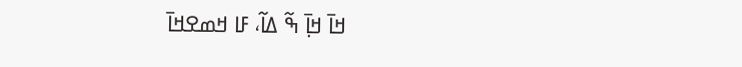ߞߊ߫ ߞߊ߲߫ ߒ߬ ߡߊ߬، ߓߊ ߞߘߐߞߊ߫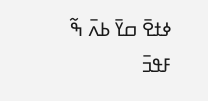ߦߙߐ߫ ߛߌ߫ ߕߍ߫ ߒ߬ ߓߟߏ߫